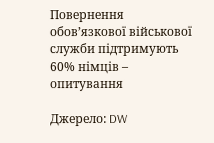Повернення обов’язкової військової служби підтримують 60% німців – опитування

Джерело: DW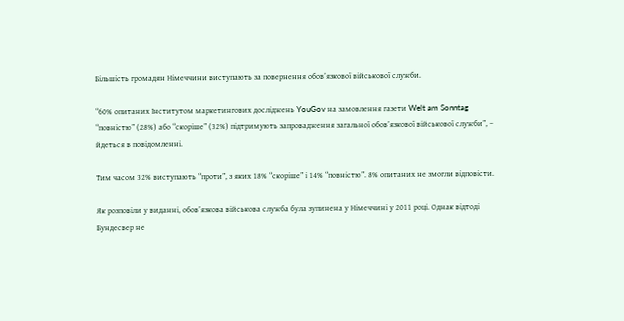Більшість громадян Німеччини виступають за повернення обов’язкової військової служби.

“60% опитаних Інститутом маркетингових досліджень YouGov на замовлення газети Welt am Sonntag “повністю” (28%) або “скоріше” (32%) підтримують запровадження загальної обов’язкової військової служби”, – йдеться в повідомленні.

Тим часом 32% виступають “проти”, з яких 18% “скоріше” і 14% “повністю”. 8% опитаних не змогли відповісти.

Як розповіли у виданні, обов’язкова військова служба була зупинена у Німеччині у 2011 році. Однак відтоді Бундесвер не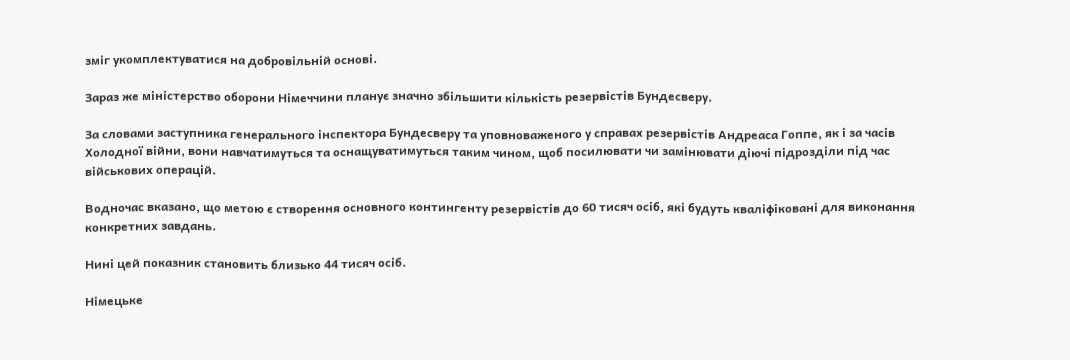зміг укомплектуватися на добровільній основі.

Зараз же міністерство оборони Німеччини планує значно збільшити кількість резервістів Бундесверу.

За словами заступника генерального інспектора Бундесверу та уповноваженого у справах резервістів Андреаса Гоппе, як і за часів Холодної війни, вони навчатимуться та оснащуватимуться таким чином, щоб посилювати чи замінювати діючі підрозділи під час військових операцій.

Водночас вказано, що метою є створення основного контингенту резервістів до 60 тисяч осіб, які будуть кваліфіковані для виконання конкретних завдань.

Нині цей показник становить близько 44 тисяч осіб.

Німецьке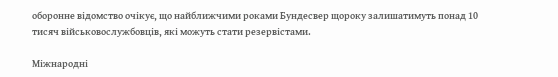оборонне відомство очікує, що найближчими роками Бундесвер щороку залишатимуть понад 10 тисяч військовослужбовців, які можуть стати резервістами.

Міжнародні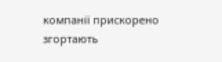компанії прискорено згортають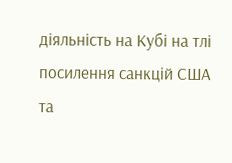діяльність на Кубі на тлі посилення санкцій США та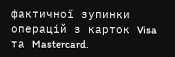фактичної зупинки операцій з карток Visa та Mastercard.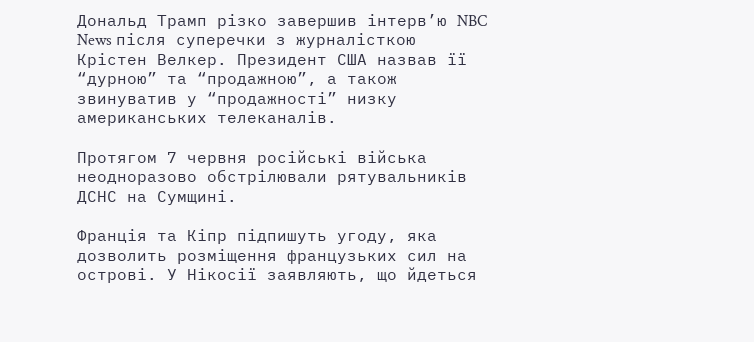Дональд Трамп різко завершив інтерв’ю NBC News після суперечки з журналісткою Крістен Велкер. Президент США назвав її “дурною” та “продажною”, а також звинуватив у “продажності” низку американських телеканалів.

Протягом 7 червня російські війська неодноразово обстрілювали рятувальників ДСНС на Сумщині.

Франція та Кіпр підпишуть угоду, яка дозволить розміщення французьких сил на острові. У Нікосії заявляють, що йдеться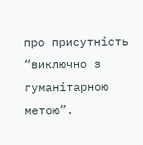про присутність “виключно з гуманітарною метою”.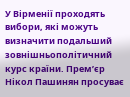У Вірменії проходять вибори, які можуть визначити подальший зовнішньополітичний курс країни. Прем’єр Нікол Пашинян просуває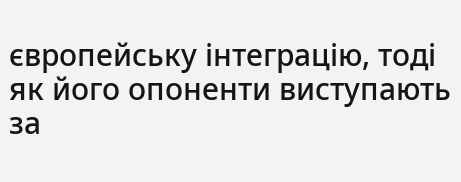європейську інтеграцію, тоді як його опоненти виступають за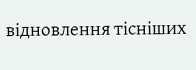відновлення тісніших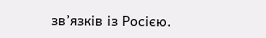зв’язків із Росією.